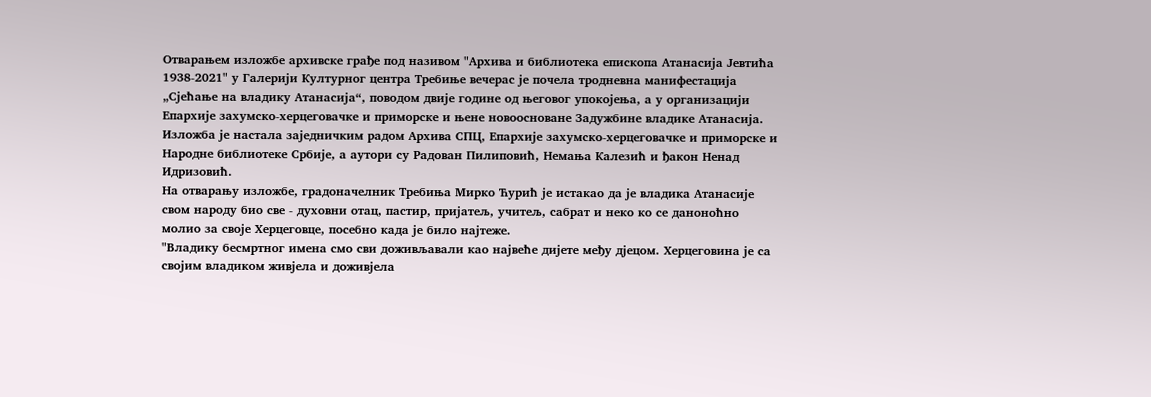Отварањем изложбе архивске грађе под називом "Архива и библиотека епископа Атанасија Јевтића 1938-2021" у Галерији Културног центра Требиње вечерас је почела тродневна манифестација „Сјећање на владику Атанасија“, поводом двије године од његовог упокојења, а у организацији Епархије захумско-херцеговачке и приморске и њене новоосноване Задужбине владике Атанасија.
Изложба је настала заједничким радом Архива СПЦ, Епархије захумско-херцеговачке и приморске и Народне библиотеке Србије, а аутори су Радован Пилиповић, Немања Калезић и ђакон Ненад Идризовић.
На отварању изложбе, градоначелник Требиња Мирко Ћурић је истакао да је владика Атанасије свом народу био све - духовни отац, пастир, пријатељ, учитељ, сабрат и неко ко се даноноћно молио за своје Херцеговце, посебно када је било најтеже.
"Владику бесмртног имена смо сви доживљавали као највеће дијете међу дјецом. Херцеговина је са својим владиком живјела и доживјела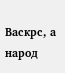Васкрс, а народ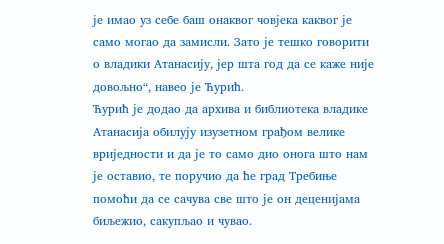је имао уз себе баш онаквог човјека каквог је само могао да замисли. Зато је тешко говорити о владики Атанасију, јер шта год да се каже није довољно“, навео је Ћурић.
Ћурић је додао да архива и библиотека владике Атанасија обилују изузетном грађом велике вриједности и да је то само дио онога што нам је оставио, те поручио да ће град Требиње помоћи да се сачува све што је он деценијама биљежио, сакупљао и чувао.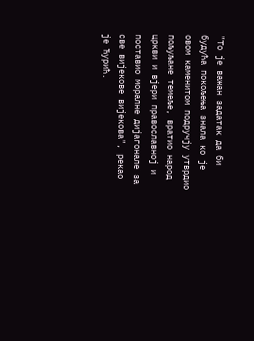"То је важан задатак да би будућа покољења знала ко је овом каменитом подручју утврдио пољуљане темеље, вратио народ цркви и вјери православној и поставио моралне дијагонале за све вијекове вијекова", рекао је Ћурић.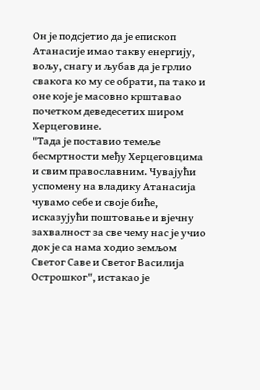Он је подсјетио да је епископ Атанасије имао такву енергију, вољу, снагу и љубав да је грлио свакога ко му се обрати, па тако и оне које је масовно крштавао почетком деведесетих широм Херцеговине.
"Тада је поставио темеље бесмртности међу Херцеговцима и свим православним. Чувајући успомену на владику Атанасија чувамо себе и своје биће, исказујући поштовање и вјечну захвалност за све чему нас је учио док је са нама ходио земљом Светог Саве и Светог Василија Острошког", истакао је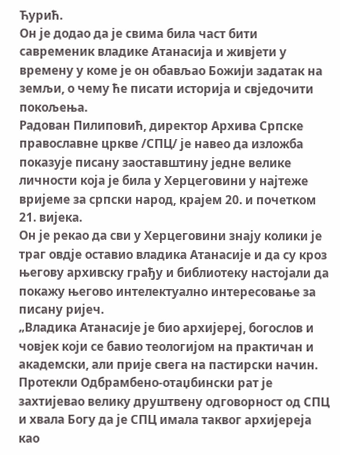Ћурић.
Он је додао да је свима била част бити савременик владике Атанасија и живјети у времену у коме је он обављао Божији задатак на земљи, о чему ће писати историја и свједочити покољења.
Радован Пилиповић, директор Архива Српске православне цркве /СПЦ/ је навео да изложба показује писану заоставштину једне велике личности која је била у Херцеговини у најтеже вријеме за српски народ, крајем 20. и почетком 21. вијека.
Он је рекао да сви у Херцеговини знају колики је траг овдје оставио владика Атанасије и да су кроз његову архивску грађу и библиотеку настојали да покажу његово интелектуално интересовање за писану ријеч.
„Владика Атанасије је био архијереј, богослов и човјек који се бавио теологијом на практичан и академски, али прије свега на пастирски начин. Протекли Одбрамбено-отаџбински рат је захтијевао велику друштвену одговорност од СПЦ и хвала Богу да је СПЦ имала таквог архијереја као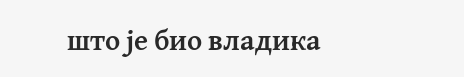што је био владика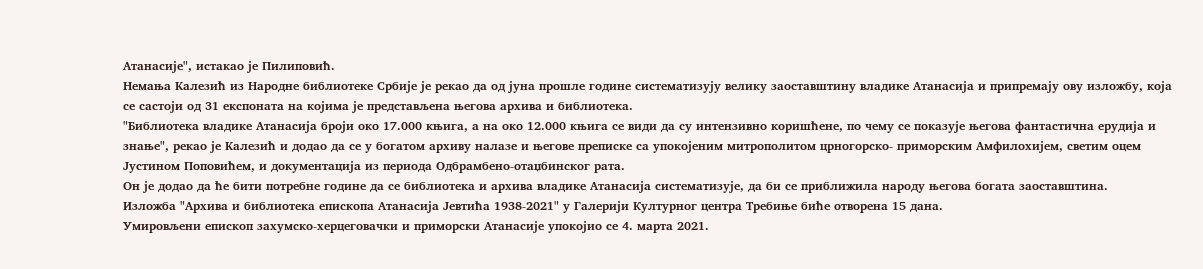Атанасије", истакао је Пилиповић.
Немања Kалезић из Народне библиотеке Србије је рекао да од јуна прошле године систематизују велику заоставштину владике Атанасија и припремају ову изложбу, која се састоји од 31 експоната на којима је представљена његова архива и библиотека.
"Библиотека владике Атанасија броји око 17.000 књига, а на око 12.000 књига се види да су интензивно коришћене, по чему се показује његова фантастична ерудија и знање", рекао је Kалезић и додао да се у богатом архиву налазе и његове преписке са упокојеним митрополитом црногорско- приморским Амфилохијем, светим оцем Јустином Поповићем, и документација из периода Одбрамбено-отаџбинског рата.
Он је додао да ће бити потребне године да се библиотека и архива владике Атанасија систематизује, да би се приближила народу његова богата заоставштина.
Изложба "Архива и библиотека епископа Атанасија Јевтића 1938-2021" у Галерији Културног центра Требиње биће отворена 15 дана.
Умировљени епископ захумско-херцеговачки и приморски Атанасије упокојио се 4. марта 2021.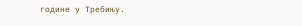године у Требињу.